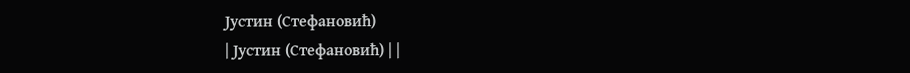Јустин (Стефановић)
| Јустин (Стефановић) | |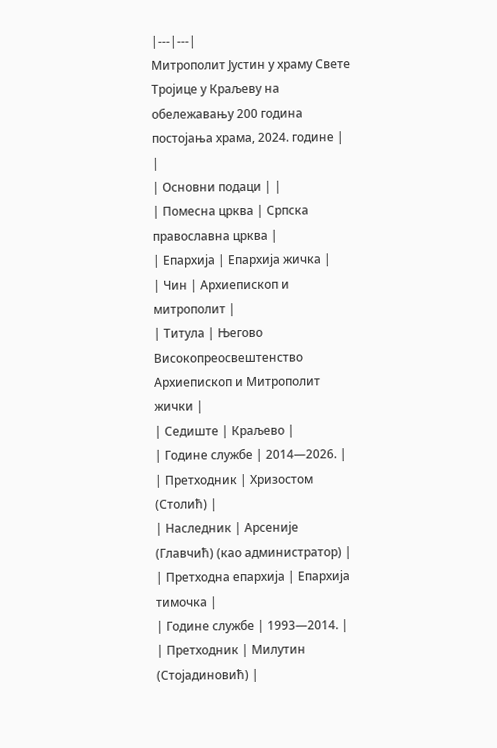|---|---|
Митрополит Јустин у храму Свете Тројице у Краљеву на обележавању 200 година постојања храма, 2024. године | |
| Основни подаци | |
| Помесна црква | Српска православна црква |
| Епархија | Епархија жичка |
| Чин | Архиепископ и митрополит |
| Титула | Његово Високопреосвештенство Архиепископ и Митрополит жички |
| Седиште | Краљево |
| Године службе | 2014—2026. |
| Претходник | Хризостом (Столић) |
| Наследник | Арсеније (Главчић) (као администратор) |
| Претходна епархија | Епархија тимочка |
| Године службе | 1993—2014. |
| Претходник | Милутин (Стојадиновић) |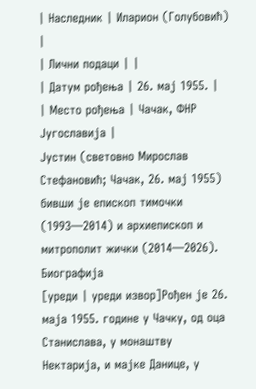| Наследник | Иларион (Голубовић) |
| Лични подаци | |
| Датум рођења | 26. мај 1955. |
| Место рођења | Чачак, ФНР Југославија |
Јустин (световно Мирослав Стефановић; Чачак, 26. мај 1955) бивши је епископ тимочки (1993—2014) и архиепископ и митрополит жички (2014—2026).
Биографија
[уреди | уреди извор]Рођен је 26. маја 1955. године у Чачку, од оца Станислава, у монаштву Нектарија, и мајке Данице, у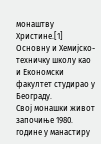монаштву Христине.[1]
Основну и Хемијско-техничку школу као и Економски факултет студирао у Београду.
Свој монашки живот започиње 1980. године у манастиру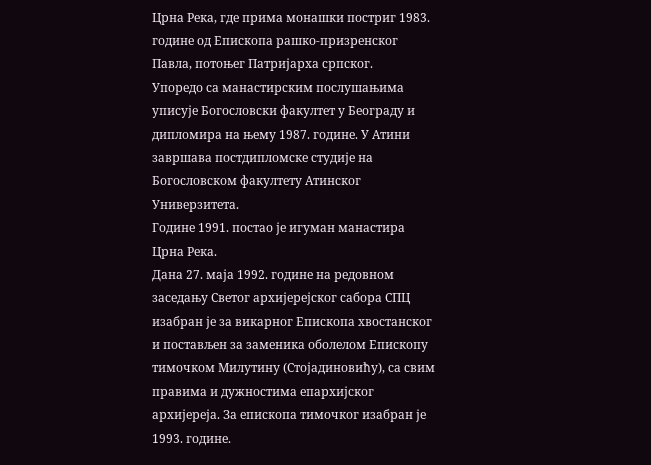Црна Река, где прима монашки постриг 1983. године од Епископа рашко-призренског Павла, потоњег Патријарха српског.
Упоредо са манастирским послушањима уписује Богословски факултет у Београду и дипломира на њему 1987. године. У Атини завршава постдипломске студије на Богословском факултету Атинског Универзитета.
Године 1991. постао је игуман манастира Црна Река.
Дана 27. маја 1992. године на редовном заседању Светог архијерејског сабора СПЦ изабран је за викарног Епископа хвостанског и постављен за заменика оболелом Епископу тимочком Милутину (Стојадиновићу), са свим правима и дужностима епархијског архијереја. За епископа тимочког изабран је 1993. године.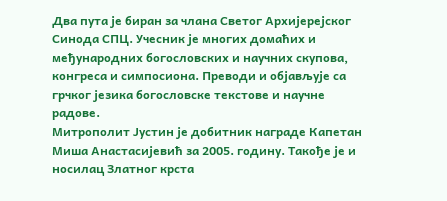Два пута је биран за члана Светог Архијерејског Синода СПЦ. Учесник је многих домаћих и међународних богословских и научних скупова, конгреса и симпосиона. Преводи и објављује са грчког језика богословске текстове и научне радове.
Митрополит Јустин је добитник награде Капетан Миша Анастасијевић за 2005. годину. Такође је и носилац Златног крста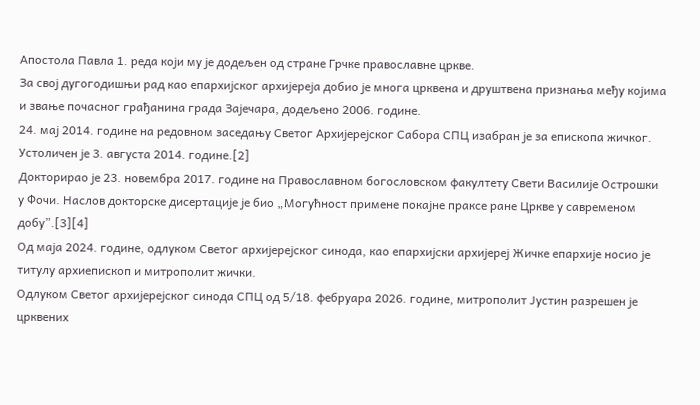Апостола Павла 1. реда који му је додељен од стране Грчке православне цркве.
За свој дугогодишњи рад као епархијског архијереја добио је многа црквена и друштвена признања међу којима и звање почасног грађанина града Зајечара, додељено 2006. године.
24. мај 2014. године на редовном заседању Светог Архијерејског Сабора СПЦ изабран је за епископа жичког. Устоличен је 3. августа 2014. године.[2]
Докторирао је 23. новембра 2017. године на Православном богословском факултету Свети Василије Острошки у Фочи. Наслов докторске дисертације је био „Могућност примене покајне праксе ране Цркве у савременом добу”.[3][4]
Од маја 2024. године, одлуком Светог архијерејског синода, као епархијски архијереј Жичке епархије носио је титулу архиепископ и митрополит жички.
Одлуком Светог архијерејског синода СПЦ од 5/18. фебруара 2026. године, митрополит Јустин разрешен је црквених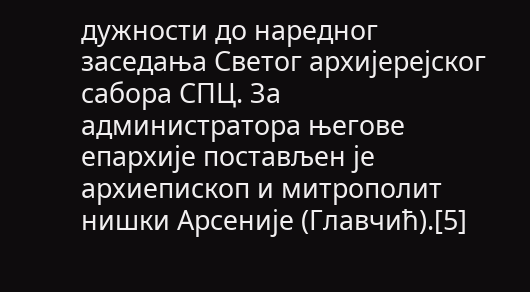дужности до наредног заседања Светог архијерејског сабора СПЦ. За администратора његове епархије постављен је архиепископ и митрополит нишки Арсеније (Главчић).[5]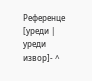Референце
[уреди | уреди извор]- ^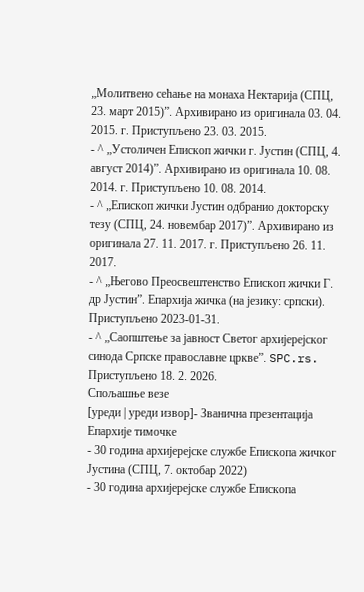„Молитвено сећање на монаха Нектарија (СПЦ, 23. март 2015)”. Архивирано из оригинала 03. 04. 2015. г. Приступљено 23. 03. 2015.
- ^ „Устоличен Епископ жички г. Јустин (СПЦ, 4. август 2014)”. Архивирано из оригинала 10. 08. 2014. г. Приступљено 10. 08. 2014.
- ^ „Епископ жички Јустин одбранио докторску тезу (СПЦ, 24. новембар 2017)”. Архивирано из оригинала 27. 11. 2017. г. Приступљено 26. 11. 2017.
- ^ „Његово Преосвештенство Епископ жички Г. др Јустин”. Епархија жичка (на језику: српски). Приступљено 2023-01-31.
- ^ „Саопштење за јавност Светог архијерејског синода Српске православне цркве”. SPC.rs. Приступљено 18. 2. 2026.
Спољашње везе
[уреди | уреди извор]- Званична презентација Епархије тимочке
- 30 година архијерејске службе Епископа жичког Јустина (СПЦ, 7. октобар 2022)
- 30 година архијерејске службе Епископа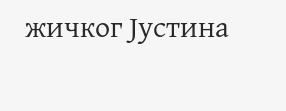жичког Јустинa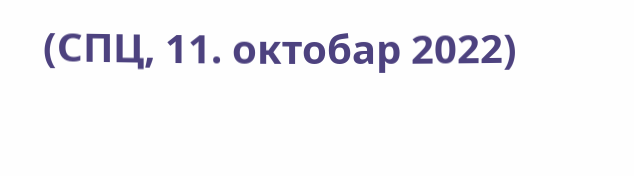(СПЦ, 11. октобар 2022)